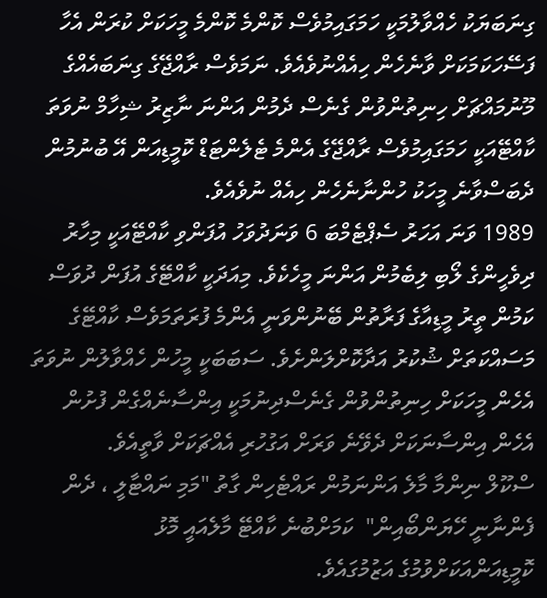ގިނަބަޔަކު ހެއްވާލުމަކީ ހަމަގައިމުވެސް ކޮންމެ ކޮންމެ މީހަކަށް ކުރަން އެހާ ފަސޭހަކަމަކަށް ވާނެހެން ހިއެއްނުވެއެވެ. ނަމަވެސް ރާއްޖޭގެ ގިނަބައެއްގެ މޫނުމައްޗަށް ހިނިތުންވުން ގެނެސް ދެމުން އަންނަ ނާޒިރު ޝިހާމް ނުވަތަ ކާއްޓޭއަކީ ހަމަގައިމުވެސް ރާއްޖޭގެ އެންމެ ޓެލެންޓަޑް ކޮމީޑިއަން އޭ ބުނުމުން ދެބަސްވާނެ މީހަކު ހުންނާނެހެން ހިއެއް ނުވެއެވެ.
1989 ވަނަ އަހަރު ސެޕްޓެމްބަ 6 ވަނަދުވަހު އުފަންވި ކާއްޓޭއަކީ މިހާރު ދިވެހީންގެ ލޯބި ލިބެމުން އަންނަ މީހެކެވެ. މިއަދަކީ ކާއްޓޭގެ އުފަން ދުވަސް ކަމުން ތީރު މީޑިއާގެ ފަރާތުން ބޭނުންވަނީ އެންމެ ފުރަތަމަވެސް ކާއްޓޭގެ މަސައްކަތަށް ޝުކުރު އަދާކޮށްލަންށެވެ. ސަބަބަކީ މީހުން ހެއްވާލުން ނުވަތަ އެހެން މީހަކަށް ހިނިތުންވުން ގެނެސްދިނުމަކީ އިންސާނެއްގެން ފުށުން އެހެން އިންސާނަކަށް ދެވޭނެ ވަރަށް އަގުހުރި އެއްޗަކަށް ވާތީއެވެ.
ސްކޫލް ނިންމާ މާލެ އަންނަމުން ރައްޓެހިން ގާތު "މަމި ނައްޓާލީ ، ދެން ފެންނާނީ ހޭޔަންބޯއިން"  ކަމަށްބުނެ ކާއްޓޭ މާލެއައީ މޮޅު ކޮމީޑިއަންއަކަށްވުމުގެ އަޒުމުގައެވެ.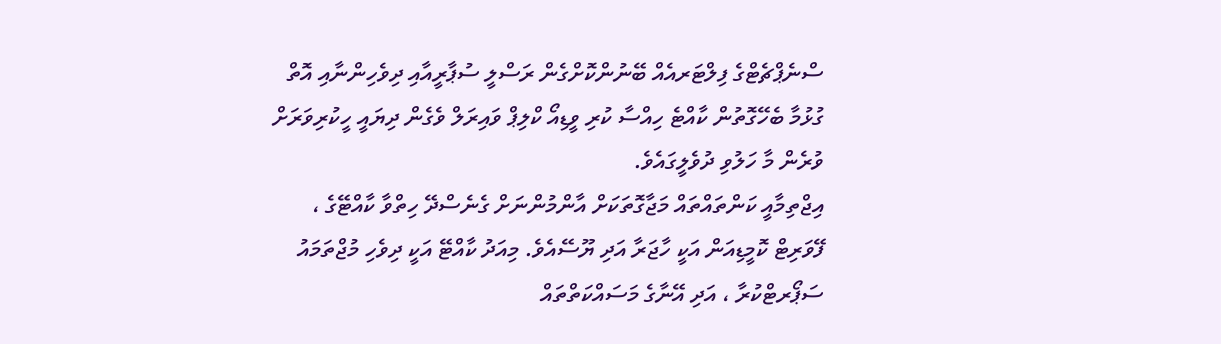ސްނެޕްޗެޓްގެ ފިލްޓަރއެއް ބޭނުންކޮށްގެން ރަސްލީ ސުޕާރީއާއި ދިވެހިންނާއި އޮތް ގުޅުމާ ބެހޭގޮތުން ކާއްޓެ ހިއްސާ ކުރި ވީޑިއޯ ކްލިޕް ވައިރަލް ވެގެން ދިޔައީ ހީކުރިވަރަށް ވުރެން މާ ހަލުވި ދުވެލީގައެވެ.
އިޖްތިމާއީ ކަންތައްތައް މަޖާގޮތަކަށް އާންމުންނަށް ގެނެސްދޭ ހިތްވާ ކާއްޓޭގެ ، ފޭވަރިޓް ކޮމީޑިއަން އަކީ ހާޖަރާ އަދި ޔޫސޭއެވެ. މިއަދު ކާއްޓޭ އަކީ ދިވެހި މުޖްތަމައު ސަޕޯރޓްކުރާ ، އަދި އޭނާގެ މަސައްކަތްތައް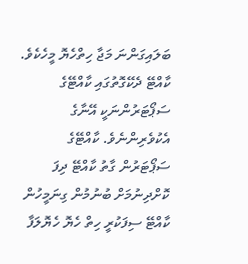ބަލައިގަންނަ މަޖާ ހިތްހެޔޮ މީހެކެވެ. ކާއްޓޭ ދެކޭގޮތުގައި ކާއްޓޭގެ ސަޕޯޓަރުންނަކީ އޭނާގެ އެކުވެރިންނެވެ. ކާއްޓޭގެ ސަޕޯޓަރުން ގާތު ކާއްޓޭ ދިފަ ކޮށްދިނުމަށް ބުނުމުން ގިނަމީހުން ކާއްޓޭ ސިފަކުރީ ހިތް ހެޔޮ ހެޔޮލަފާ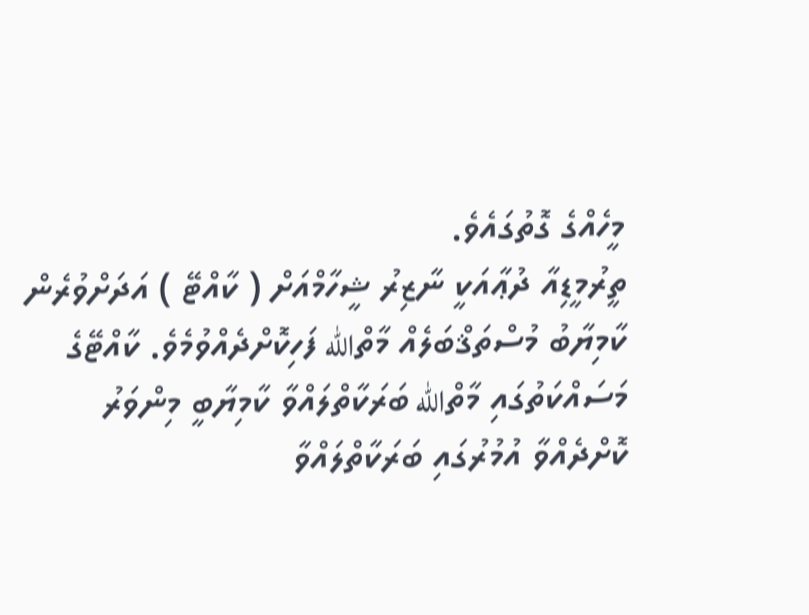މީހެއްގެ ގޮތުގައެވެ.
ތީރުމީޑިއާ ދުޢާއަކީ ނާޒިރު ޝީހާމްއަށް ( ކާއްޓޭ ) އަދަށްވުރެން ކާމިޔާބު މުސްތަޤްބަލެއް މާތްالله ފަހިކޮށްދެއްވުމެވެ. ކާއްޓޭގެ މަސައްކަތުގައި މާތްالله ބަރަކާތްލައްވާ ކާމިޔާބީ މިންވަރު ކޮށްދެއްވާ އުމުރުގައި ބަރަކާތްލައްވާ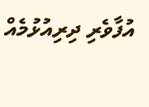އުފާވެރި ދިރިއުޅުމެއް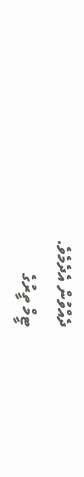ދެއްވުން އެދެމެވެ.
ޓީމް ތީރުގެ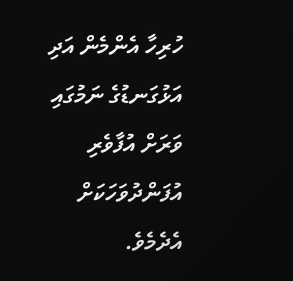ހުރިހާ އެންމެން އަދި އަޅުގަނޑުގެ ނަމުގައި ވަރަށް އުފާވެރި އުފަންދުވަހަކަށް އެދެމެވެ.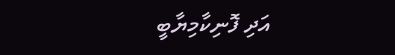އަދި ފޮނިކާމިޔާބީ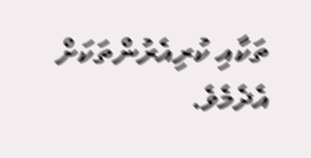ތަކާއި ކުރިއެރުންތަކަށް އެދެމެވެ.